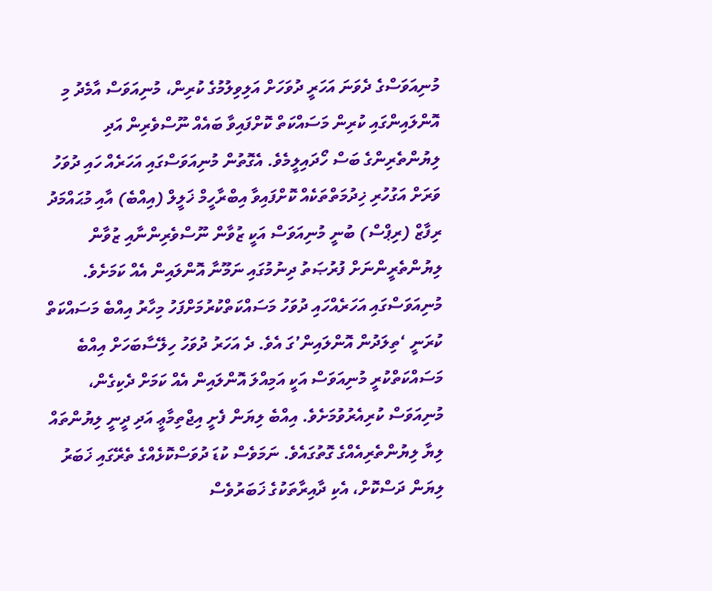މުނިއަވަސްގެ ދެވަނަ އަހަރީ ދުވަހަށް އަލިވިލުމުގެ ކުރިން، މުނިއަވަސް އާމެދު މި އޮންލައިންގައި ކުރިން މަސައްކަތް ކޮށްފައިވާ ބައެއް ނޫސްވެރިން އަދި ލިޔުންތެރިންގެ ބަސް ހޯދައިލީމެވެ. އެގޮތުން މުނިއަވަސްގައި އަހަރެއް ހައި ދުވަހު ވަރަށް އަގުހުރި ޚިދުމަތްތަކެއް ކޮށްފައިވާ އިބްރާހީމް ޚަލީލް (އިއްބެ) އާއި މުޙައްމަދު ރިފާޒް (ރިޕްސް) ބުނީ މުނިއަވަސް އަކީ ޒުވާން ނޫސްވެރިންނާއި ޒުވާން ލިޔުންތެރީންނަށް ފުރުޞަތު ދިނުމުގައި ނަމޫނާ އޮންލައިން އެއް ކަމަށެވެ.
މުނިއަވަސްގައި އަހަރެއްހައި ދުވަހު މަސައްކަތްކުރުމަށްފަހު މިހާރު އިއްބެ މަސައްކަތް ކުރަނީ ‘ތިލަދުން އޮންލައިން’ގަ އެވެ. ދެ އަހަރު ދުވަހު ހިލޭސާބަހަށް އިއްބެ މަސައްކަތްކުރީ މުނިއަވަސް އަކީ އަމިއްލަ އޮންލައިން އެއް ކަމަށް ދެކިގެން، މުނިއަވަސް ކުރިއެރުވުމަށެވެ. އިއްބެ ލިޔަން ފެށީ އިޖްތިމާޢީ އަދި ދީނީ ލިޔުންތައް ލިޔާ ލިޔުންތެރިއެއްގެ ގޮތުގައެވެ. ނަމަވެސް ކުޑަ ދުވަސްކޮޅެއްގެ ތެރޭގައި ޚަބަރު ލިޔަން ދަސްކޮށް، އެކި ދާއިރާތަކުގެ ޚަބަރުވެސް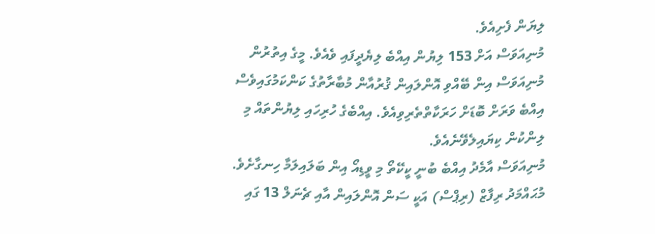ލިޔަން ފެށިއެވެ.
މުނިއަވަސް އަށް 153 ލިޔުން އިއްބެ ލިޔެދީފައި ވެއެވެ. މީގެ އިތުރުން މުނިއަވަސް އިން ބޭއްވި އޮންލައިން ޤުރުއާން މުބާރާތުގެ ކަންކަމުގައިވެސް އިއްބެ ވަރަށް ބޮޑަށް ހަރަކާތްތެރިވިއެވެ. އިއްބެގެ ހުރިހައި ލިޔުންތައް މި ލިންކުން ކިޔައިލެވޭނެއެވެ.
މުނިއަވަސް އާމެދު އިއްބެ ބުނީ ކީކޭތޯ މި ވީޑިއޯ އިން ބަލައިލަމާ ހިނގާށެވެ.
މުޙައްމަދު ރިފާޒް (ރިޕްސް) އަކީ ސަން އޮންލައިން އާއި ޗެނަލް 13 ގައި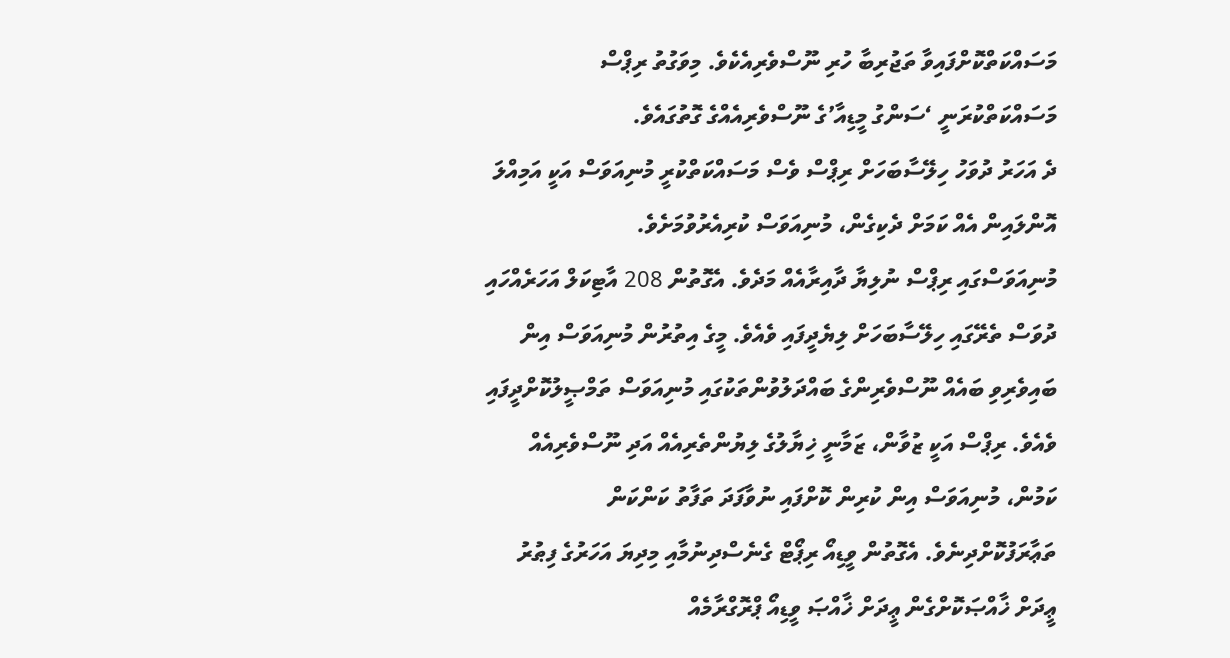މަސައްކަތްކޮށްފައިވާ ތަޖުރިބާ ހުރި ނޫސްވެރިއެކެވެ. މިވަގުތު ރިޕްސް މަސައްކަތްކުރަނީ ‘ސަންގު މީޑިއާ’ގެ ނޫސްވެރިއެއްގެ ގޮތުގައެވެ.
ދެ އަހަރު ދުވަހު ހިލޭސާބަހަށް ރިޕްސް ވެސް މަސައްކަތްކުރީ މުނިއަވަސް އަކީ އަމިއްލަ އޮންލައިން އެއް ކަމަށް ދެކިގެން، މުނިއަވަސް ކުރިއެރުވުމަށެވެ.
މުނިއަވަސްގައި ރިޕްސް ނުލިޔާ ދާއިރާއެއް މަދެވެ. އެގޮތުން 208 އާޓިކަލް އަހަރެއްހައި ދުވަސް ތެރޭގައި ހިލޭސާބަހަށް ލިޔެދީފައި ވެއެވެ. މީގެ އިތުރުން މުނިއަވަސް އިން ބައިވެރިވި ބައެއް ނޫސްވެރިންގެ ބައްދަލުވުންތަކުގައި މުނިއަވަސް ތަމްޞީލުކޮށްދީފައި ވެއެވެ. ރިޕްސް އަކީ ޒުވާން، ޒަމާނީ ޚިޔާލުގެ ލިޔުންތެރިއެއް އަދި ނޫސްވެރިއެއް ކަމުން، މުނިއަވަސް އިން ކުރިން ކޮށްފައި ނުވާފަދަ ތަފާތު ކަންކަން ތަޢާރަފުކޮށްދިނެވެ. އެގޮތުން ވީޑިއޯ ރިޕޯޓް ގެނެސްދިނުމާއި މިދިޔަ އަހަރުގެ ފިޠުރު ޢީދަށް ޚާއްޞަކޮށްގެން ޢީދަށް ޚާއްޞަ ވީޑިއޯ ޕްރޮގްރާމެއް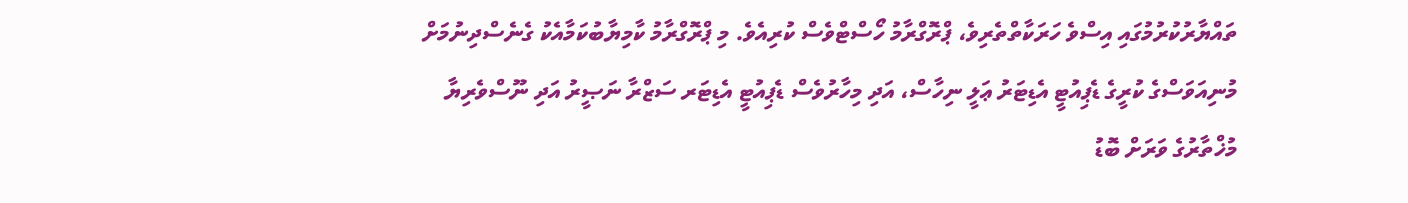ތައްޔާރުކުރުމުގައި އިސްވެ ހަރަކާތްތެރިވެ، ޕްރޮގްރާމު ހޯސްޓްވެސް ކުރިއެވެ. މި ޕްރޮގްރާމު ކާމިޔާބުކަމާއެކު ގެނެސްދިނުމަށް މުނިއަވަސްގެ ކުރީގެ ޑެޕިއުޓީ އެޑިޓަރު ޢަލީ ނިހާސް، އަދި މިހާރުވެސް ޑެޕިއުޓީ އެޑިޓަރ ސަޒްރާ ނަޞީރު އަދި ނޫސްވެރިޔާ މުޚްތާރުގެ ވަރަށް ބޮޑު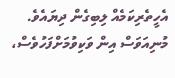އެހީތެރިކަމެއް ލިބިގެން ދިޔައެވެ.
މުނިއަވަސް އިން ވަކިވުމަށްފަހުވެސް،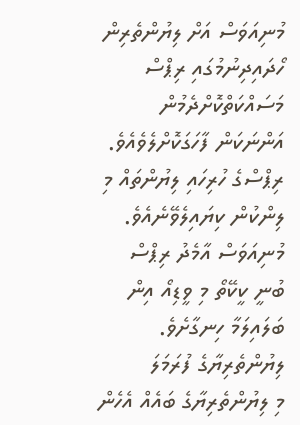މުނިއަވަސް އަށް ލިޔުންތެރިން ހޯދައިދިނުމުގައި ރިޕްސް މަސައްކަތްކޮށްދެމުން އަންނަކަން ފާހަގަކޮށްލެވެއެވެ. ރިޕްސްގެ ހުރިހައި ލިޔުންތައް މި ލިންކުން ކިޔައިލެވޭނެއެވެ.
މުނިއަވަސް އާމެދު ރިޕްސް ބުނީ ކީކޭތޯ މި ވީޑިއޯ އިން ބަލައިލަމާ ހިނގާށެވެ.
ލިޔުންތެރިޔާގެ ފުރަމަލަ
މި ލިޔުންތެރިޔާގެ ބައެއް އެހެން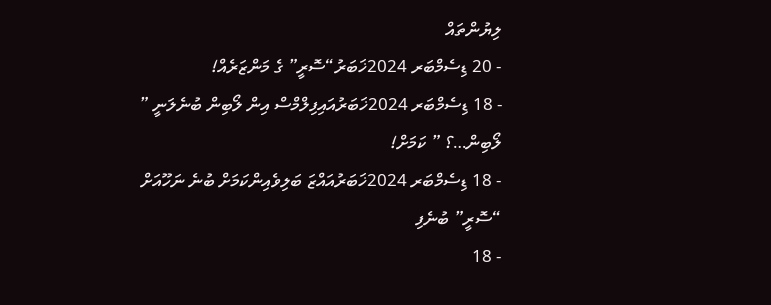ލިޔުންތައް
- 20 ޑިސެމްބަރ 2024ޚަބަރު“ސޮރީ” ގެ މަންޒަރެއް!
- 18 ޑިސެމްބަރ 2024ޚަބަރުއައިފިލްމްސް އިން ލޯބިން ބުނެލަނީ ” ލޯބިން…؟ ” ކަމަށް!
- 18 ޑިސެމްބަރ 2024ޚަބަރުއައްޒަ ބަލިވެއިންކަމަށް ބުނެ ނަހޫއަށް “ސޮރީ” ބުނެފި
- 18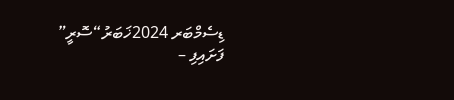ޑިސެމްބަރ 2024ޚަބަރު“ސޮރީ” ފަށައިފި –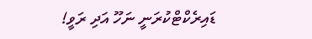ޑައިރެކްޓްކުރަނީ ނަހޫ އަދި ރަވީ!